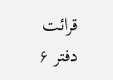قرائت دفتر ۶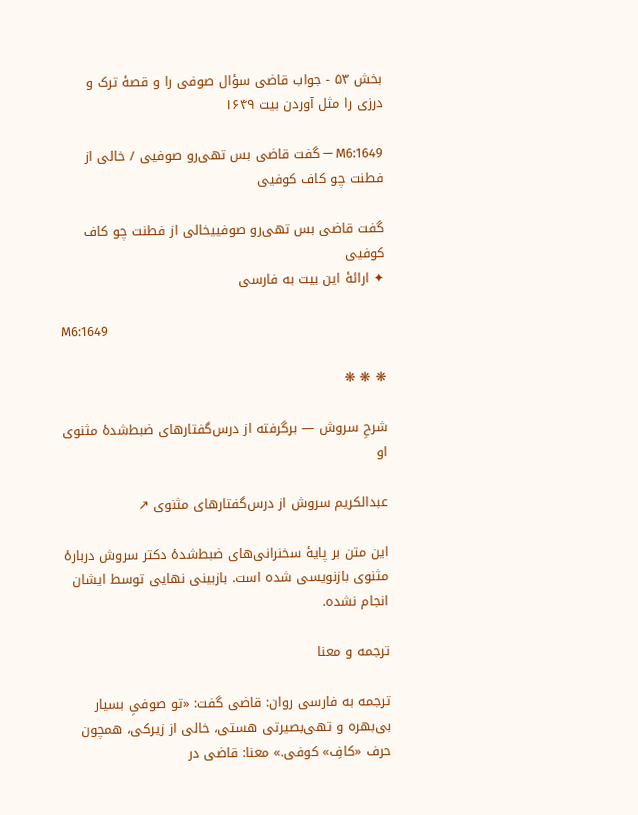بخش ۵۳ - جواب قاضی سؤال صوفی را و قصهٔ ترک و درزی را مثل آوردن بیت ۱۶۴۹

M6:1649 — گفت قاضی بس تهی‌رو صوفیی / خالی از فطنت چو کاف کوفیی

گفت قاضی بس تهی‌رو صوفییخالی از فطنت چو کاف کوفیی
✦ ارائهٔ این بیت به فارسی

M6:1649

❋ ❋ ❋

شرحِ سروش — برگرفته از درس‌گفتارهای ضبط‌شدهٔ مثنوی او

عبدالکریم سروش از درس‌گفتارهای مثنوی ↗

این متن بر پایهٔ سخنرانی‌های ضبط‌شدهٔ دکتر سروش دربارهٔ مثنوی بازنویسی شده است. بازبینی نهایی توسط ایشان انجام نشده.

ترجمه و معنا

ترجمه به فارسی روان: قاضی گفت: «تو صوفیِ بسیار بی‌بهره و تهی‌بصیرتی هستی، خالی از زیرکی، همچون حرف «کافِ» کوفی.» معنا: قاضی در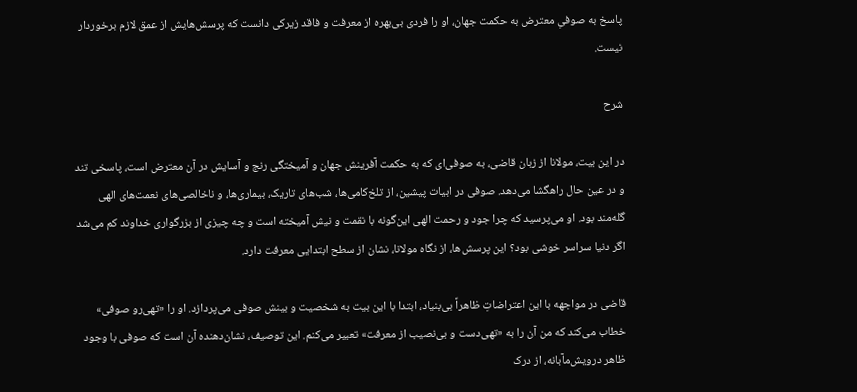پاسخ به صوفیِ معترض به حکمت جهان، او را فردی بی‌بهره از معرفت و فاقد زیرکی دانست که پرسش‌هایش از عمق لازم برخوردار نیست.

شرح

در این بیت، مولانا از زبان قاضی، به صوفی‌ای که به حکمت آفرینش جهان و آمیختگی رنج و آسایش در آن معترض است، پاسخی تند و در عین حال راهگشا می‌دهد. صوفی در ابیات پیشین، از تلخ‌کامی‌ها، شب‌های تاریک، بیماری‌ها، و ناخالصی‌های نعمت‌های الهی گله‌مند بود. او می‌پرسید که چرا جود و رحمت الهی این‌گونه با نقمت و نیش آمیخته است و چه چیزی از بزرگواری خداوند کم می‌شد اگر دنیا سراسر خوشی بود؟ این پرسش‌ها، از نگاه مولانا، نشان از سطح ابتدایی معرفت دارد.

قاضی در مواجهه با این اعتراضاتِ ظاهراً بی‌بنیاد، ابتدا با این بیت به شخصیت و بینش صوفی می‌پردازد. او را «تهی‌رو صوفی» خطاب می‌کند که من آن را به «تهی‌دست و بی‌نصیب از معرفت» تعبیر می‌کنم. این توصیف، نشان‌دهنده آن است که صوفی با وجود ظاهر درویش‌مآبانه، از درک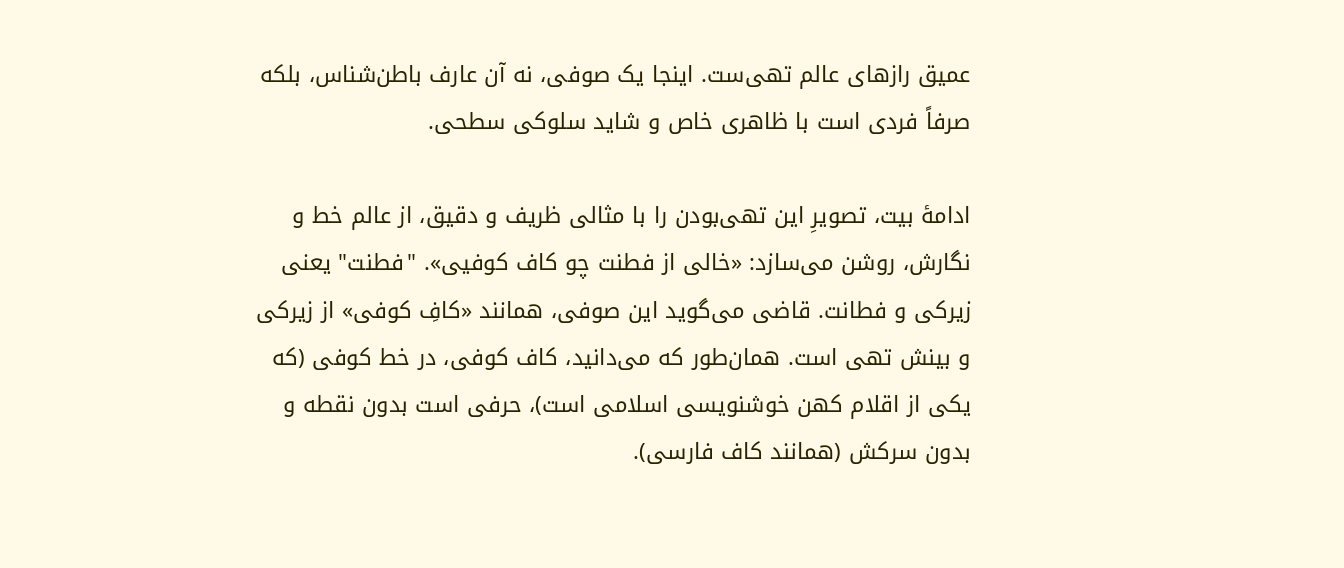عمیق رازهای عالم تهی‌ست. اینجا یک صوفی، نه آن عارف باطن‌شناس، بلکه صرفاً فردی است با ظاهری خاص و شاید سلوکی سطحی.

ادامهٔ بیت، تصویرِ این تهی‌بودن را با مثالی ظریف و دقیق، از عالم خط و نگارش، روشن می‌سازد: «خالی از فطنت چو کاف کوفیی». "فطنت" یعنی زیرکی و فطانت. قاضی می‌گوید این صوفی، همانند «کافِ کوفی» از زیرکی و بینش تهی است. همان‌طور که می‌دانید، کاف کوفی، در خط کوفی (که یکی از اقلام کهن خوشنویسی اسلامی است)، حرفی است بدون نقطه و بدون سرکش (همانند کاف فارسی).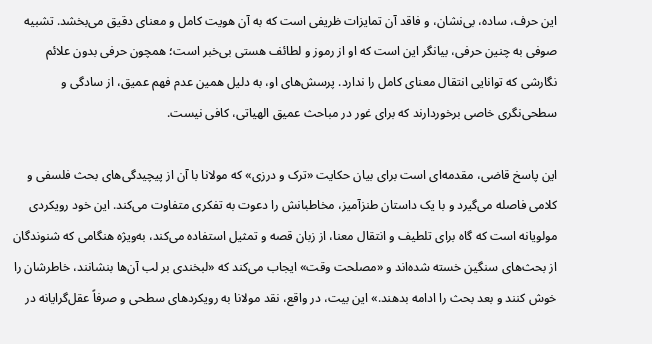این حرف، ساده، بی‌نشان، و فاقد آن تمایزات ظریفی است که به آن هویت کامل و معنای دقیق می‌بخشد. تشبیه صوفی به چنین حرفی، بیانگر این است که او از رموز و لطائف هستی بی‌خبر است؛ همچون حرفی بدون علائم نگارشی که توانایی انتقال معنای کامل را ندارد. پرسش‌های او، به دلیل همین عدم فهم عمیق، از سادگی و سطحی‌نگری خاصی برخوردارند که برای غور در مباحث عمیق الهیاتی، کافی نیست.

این پاسخ قاضی، مقدمه‌ای است برای بیان حکایت «ترک و درزی» که مولانا با آن از پیچیدگی‌های بحث فلسفی و کلامی فاصله می‌گیرد و با یک داستان طنزآمیز، مخاطبانش را دعوت به تفکری متفاوت می‌کند. این خود رویکردی مولویانه است که گاه برای تلطیف و انتقال معنا، از زبان قصه و تمثیل استفاده می‌کند، به‌ویژه هنگامی که شنوندگان از بحث‌های سنگین خسته شده‌اند و «مصلحت وقت» ایجاب می‌کند که «لبخندی بر لب آن‌ها بنشانند، خاطرشان را خوش کنند و بعد بحث را ادامه بدهند.» این بیت، در واقع، نقد مولانا به رویکردهای سطحی و صرفاً عقل‌گرایانه در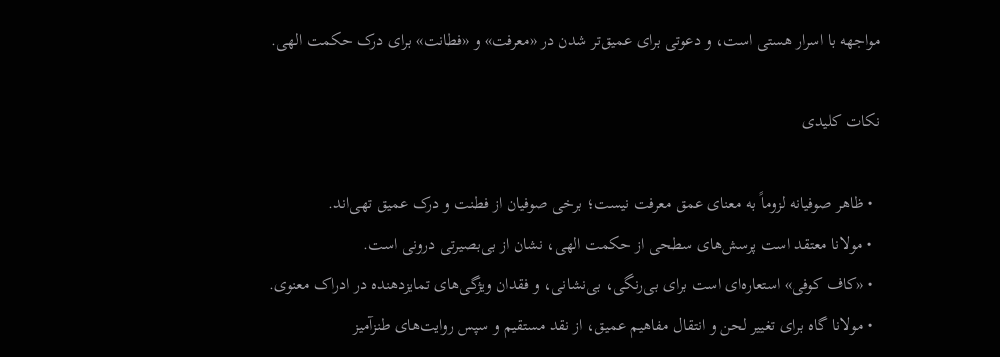مواجهه با اسرار هستی است، و دعوتی برای عمیق‌تر شدن در «معرفت» و «فطانت» برای درک حکمت الهی.

نکات کلیدی

  • ظاهر صوفیانه لزوماً به معنای عمق معرفت نیست؛ برخی صوفیان از فطنت و درک عمیق تهی‌اند.
  • مولانا معتقد است پرسش‌های سطحی از حکمت الهی، نشان از بی‌بصیرتی درونی است.
  • «کاف کوفی» استعاره‌ای است برای بی‌رنگی، بی‌نشانی، و فقدان ویژگی‌های تمایزدهنده در ادراک معنوی.
  • مولانا گاه برای تغییر لحن و انتقال مفاهیم عمیق، از نقد مستقیم و سپس روایت‌های طنزآمیز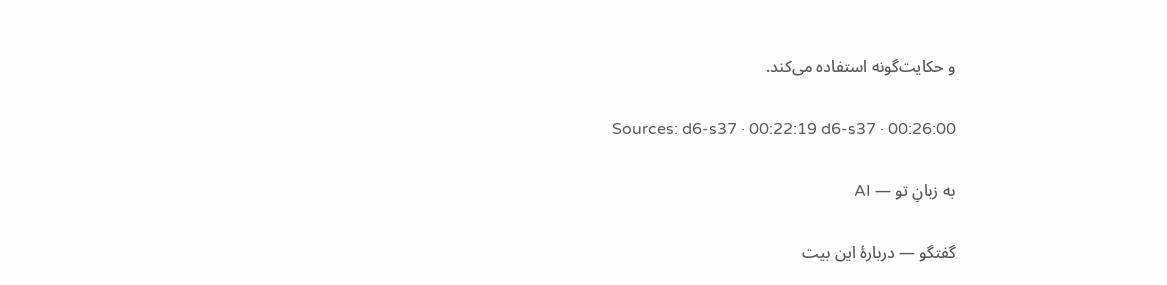و حکایت‌گونه استفاده می‌کند.

Sources: d6-s37 · 00:22:19 d6-s37 · 00:26:00

به زبانِ تو — AI

گفتگو — دربارهٔ این بیت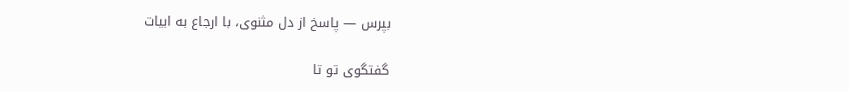بپرس — پاسخ از دل مثنوی، با ارجاع به ابیات

گفتگوی تو تا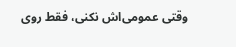وقتی عمومی‌اش نکنی، فقط روی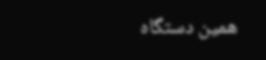همین دستگاه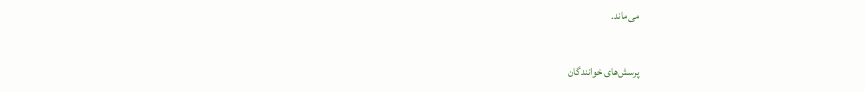می‌ماند.

پرسش‌های خوانندگان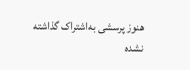هنوز پرسشی به‌اشتراک گذاشته نشده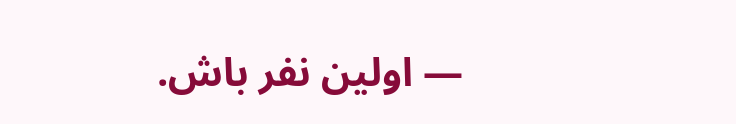— اولین نفر باش.